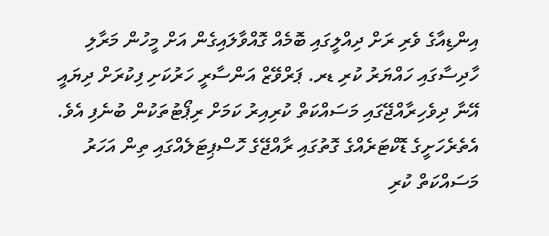އިންޑިއާގެ ވެރި ރަށް ދިއްލީގައި ބޮމެއް ގޮއްވާލައިގެން އަށް މީހުން މަރާލި ހާދިސާގައި ހައްޔަރު ކުރި ޑރ. ޕަރްވޭޒް އަންސާރީ ހަރުކަށި ފިކުރަށް ދިޔައީ އޭނާ ދިވެހިރާއްޖޭގައި މަސައްކަތް ކުރިއިރު ކަމަށް ރިޕޯޓުތަކުން ބުނެފި އެވެ.
އެތެރެހަށީގެ ޑޮކްޓަރެއްގެ ގޮތުގައި ރާއްޖޭގެ ހޮސްޕިޓަލެއްގައި ތިން އަހަރު މަސައްކަތް ކުރި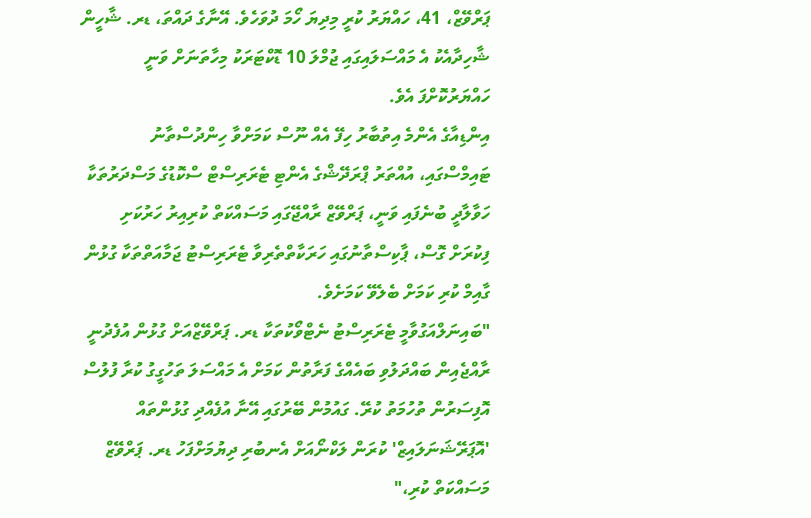ޕަރްވޭޒް، 41، ހައްޔަރު ކުރީ މިދިޔަ ހޯމަ ދުވަހެވެ. އޭނާގެ ދައްތަ، ޑރ. ޝާހީން ޝާހިދާއެކު އެ މައްސަލައިގައި ޖުމްލަ 10 ޑޮކްޓަރަކު މިހާތަނަށް ވަނީ ހައްޔަރުކޮށްފަ އެވެ.
އިންޑިއާގެ އެންމެ އިތުބާރު ހިފޭ އެއް ނޫސް ކަމަށްވާ ހިންދުސްތާނު ޓައިމްސްގައި، އުއްތަރު ޕްރަދޭޝްގެ އެންޓި ޓެރަރިސްޓް ސްކޮޑުގެ މަސްދަރުތަކާ ހަވާލާދީ ބުނެފައި ވަނީ، ޕަރްވޭޒް ރާއްޖޭގައި މަސައްކަތް ކުރިއިރު ހަރުކަށި ފިކުރަށް ގޮސް، ޕާކިސްތާނުގައި ހަރަކާތްތެރިވާ ޓެރަރިސްޓު ޖަމާއަތްތަކާ ގުޅުން ގާއިމް ކުރި ކަމަށް ބެލެވޭ ކަމަށެވެ.
"ބައިނަލްއަގުވާމީ ޓެރަރިސްޓު ނެޓްވޯކުތަކާ ޑރ. ޕަރްވޭޒްއަށް ގުޅުން އުފެދުނީ ރާއްޖެއިން ބައްދަލުވި ބައެއްގެ ފަރާތުން ކަމަށް އެ މައްސަލަ ތަހުގީގު ކުރާ ފުލުސް އޮފިސަރުން ތުހުމަތު ކުރޭ. ގައުމުން ބޭރުގައި އޭނާ އުފެއްދި ގުޅުންތައް 'އޮޕަރޭޝަނަލައިޒް' ކުރަން ލަކްނޯއަށް އެނބުރި ދިޔުމަށްފަހު ޑރ. ޕަރްވޭޒް މަސައްކަތް ކުރި،"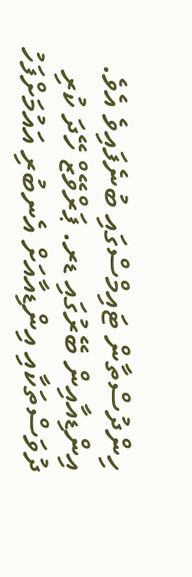ހިންދުސްތާން ޓައިމްސްގައި ބުނެފައިވެ އެވެ.
އިންޑިއާއިން ބޭރުގައި ޑރ. ޕަރްވޭޒް ހޭދަ ކުރި ދުވަސްތަކާއި އިންޑިއާއަށް އެނބުރި އައުމަށްފަހު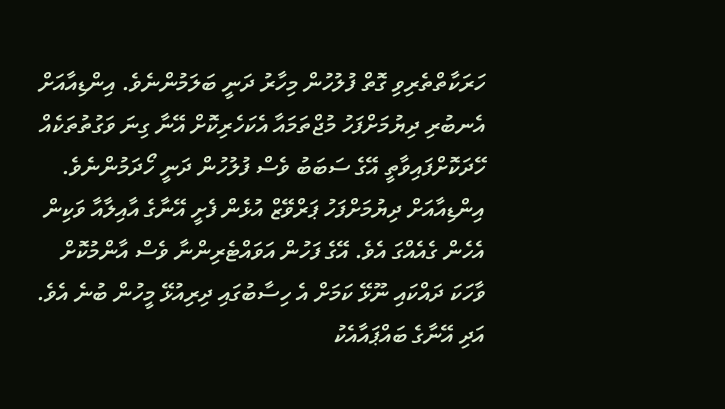ހަރަކާތްތެރިވި ގޮތް ފުލުހުން މިހާރު ދަނީ ބަލަމުންނެވެ. އިންޑިއާއަށް އެނބުރި ދިޔުމަށްފަހު މުޖްތަމައާ އެކަހެރިކޮށް އޭނާ ގިނަ ވަގުތުތަކެއް ހޭދަކޮށްފައިވާތީ އޭގެ ސަބަބު ވެސް ފުލުހުން ދަނީ ހޯދަމުންނެވެ.
އިންޑިއާއަށް ދިޔުމަށްފަހު ޕަރްވޭޒް އުޅެން ފެށީ އޭނާގެ އާއިލާއާ ވަކިން އެހެން ގެއެއްގަ އެވެ. އޭގެ ފަހުން އަވައްޓެރިންނާ ވެސް އާންމުކޮށް ވާހަކަ ދައްކައި ނޫޅޭ ކަމަށް އެ ހިސާބުގައި ދިރިއުޅޭ މީހުން ބުނެ އެވެ. އަދި އޭނާގެ ބައްޕައާއެކު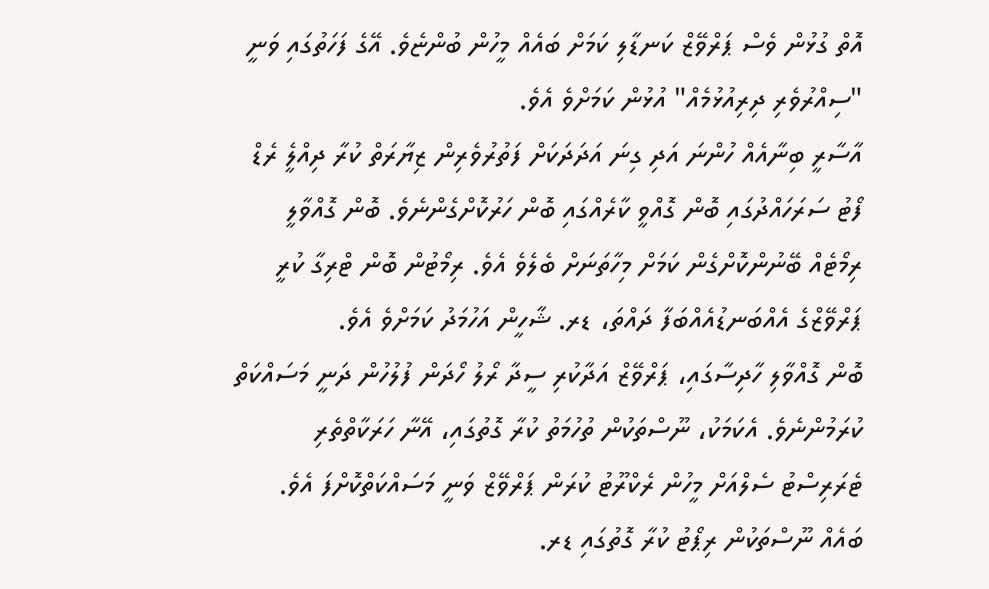އޮތް ގުޅުން ވެސް ޕަރްވޭޒް ކަނޑާލި ކަމަށް ބައެއް މީހުން ބުންޏެވެ. އޭގެ ފަހަތުގައި ވަނީ "ސިއްރުވެރި ދިރިއުޅުމެއް" އުޅުން ކަމަށްވެ އެވެ.
އާސާރީ ބިނާއެއް ހުންނަ އަދި ގިނަ އަދަދަކަށް ފަތުރުވެރިން ޒިޔާރަތް ކުރާ ދިއްލީެ ރެޑް ފޯޓު ސަރަހައްދުގައި ބޮން ގޮއްވީ ކާރެއްގައި ބޮން ހަރުކޮށްގެންނެވެ. ބޮން ގޮއްވާލީ ރިމޯޓެއް ބޭނުންކޮށްގެން ކަމަށް މިހާތަނަށް ބެލެވެ އެވެ. ރިމޯޓުން ބޮން ޓްރިގާ ކުރީ ޕަރްވޭޒްގެ އެއްބަނޑުއެއްބަފާ ދައްތަ، ޑރ. ޝާހީން އަހުމަދު ކަމަށްވެ އެވެ.
ބޮން ގޮއްވާލި ހާދިސާގައި، ޕަރްވޭޒް އަދާކުރި ސީދާ ރޯލު ހޯދަން ފުލުހުން ދަނީ މަސައްކަތް ކުރަމުންނެވެ. އެކަމަކު، ނޫސްތަކުން ތުހުމަތު ކުރާ ގޮތުގައި، އޭނާ ހަރަކާތްތެރި ޓެރަރިސްޓު ސެލްއަށް މީހުން ރެކްރޫޓު ކުރަން ޕަރްވޭޒް ވަނީ މަސައްކަތްކޮށްފަ އެވެ.
ބައެއް ނޫސްތަކުން ރިޕޯޓު ކުރާ ގޮތުގައި ޑރ.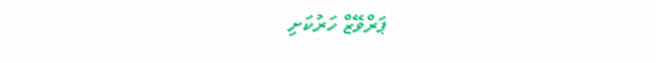ޕަރްވޭޒް ހަރުކަށި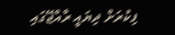ފިކުރަށް ދިޔައީ ރާއްޖޭގައި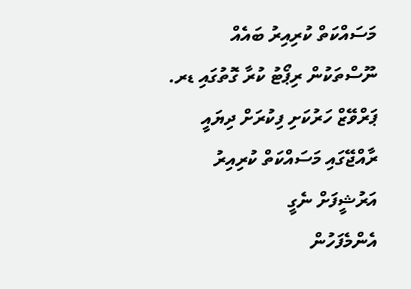މަސައްކަތް ކުރިއިރު ބައެއް ނޫސްތަކުން ރިޕޯޓު ކުރާ ގޮތުގައި ޑރ. ޕަރްވޭޒް ހަރުކަށި ފިކުރަށް ދިޔައީ ރާއްޖޭގައި މަސައްކަތް ކުރިއިރު
އަރުޝީފަށް ނެގީ
އެންމެފަހުން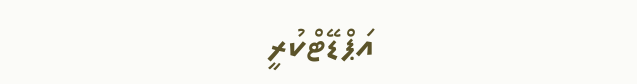އަޕްޑޭޓްކުރީ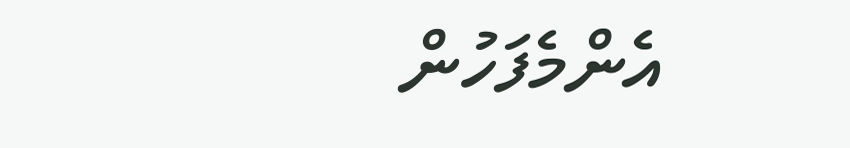އެންމެފަހުން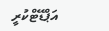އަޕްޑޭޓްކުރީ